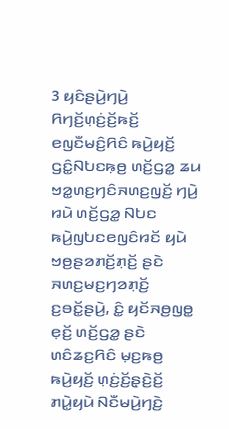3 ꤟꤢꤨꤔꤣꤧ꤬ꤚꤣꤧ꤬ ꤖꤚꤢꤩ꤬ꤛ꤫ꤢꤦ꤬ꤢꤩ꤬ꤒꤢꤩ꤬ ꤕꤜꤢꤪꤗꤢꤨ꤬ꤖꤢꤨ ꤒꤣꤧ꤬ꤟꤢꤩ꤬ ꤞꤢꤨ꤭ꤡꤝꤢꤒ꤫ꤥ꤬ ꤛꤢꤩ꤬ꤞꤤ꤭ ꤘꤣ ꤠꤤ꤭ꤛꤢ꤬ꤚꤢꤨꤏꤛꤢ꤬ꤜꤢꤩ꤬ ꤚꤣꤧ꤬ ꤙꤣꤧ ꤛꤢꤩ꤬ꤞꤤ꤭ ꤡꤝꤢ ꤒꤣꤧ꤬ꤜꤝꤢꤕꤜꤢꤨꤙꤢꤩ ꤟꤣꤧ ꤠꤥ꤬ꤔꤤꤊꤢꤩ꤬ꤊ꤫ꤢꤩ꤬ ꤔꤢꤧ ꤏꤛꤢ꤬ꤗꤢ꤬ꤚꤤꤊ꤫ꤢꤩ꤬ ꤢ꤬ꤋꤢꤩ꤭ꤔꤣꤧ꤬, ꤢꤨ꤭ ꤟꤢꤩꤏꤥ꤬ꤜꤥ꤭ ꤕ꤫ꤢꤩ꤬ ꤛꤢꤩ꤬ꤞꤤ꤭ ꤔꤢꤧ ꤛꤢꤨꤘꤢ꤬ꤖꤢꤨ ꤗ꤫ꤢ꤬ꤒꤥ꤬ ꤒꤣꤧ꤬ꤟꤢꤩ꤬ ꤛ꤫ꤢꤦ꤬ꤢꤩ꤬ꤔ꤫ꤢꤧ꤬ꤢꤩ꤬ ꤊꤣꤧ꤭ꤟꤣꤧ ꤡꤢꤪꤗꤣꤧ꤬ꤚꤢꤧ꤬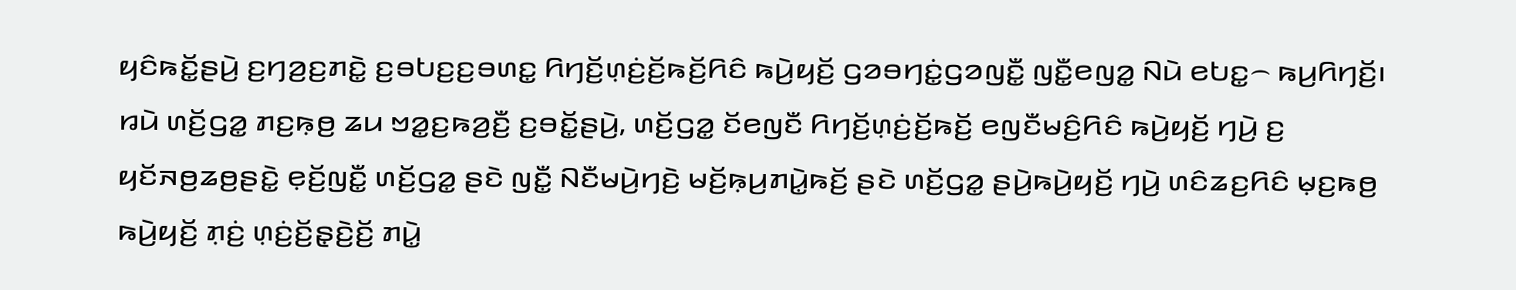ꤟꤢꤨꤒꤢꤩ꤭ꤔꤣꤧ꤬ ꤢ꤬ꤚꤤ꤬ꤢ꤬ꤊꤢꤧ꤭ ꤢ꤬ꤋꤝꤢ꤬ꤢ꤬ꤋꤛꤢ꤭ ꤖꤚꤢꤩ꤬ꤛ꤫ꤢꤦ꤬ꤢꤩ꤬ꤒꤢꤩ꤬ꤖꤢꤨ ꤒꤣꤧ꤬ꤟꤢꤩ꤬ ꤞꤤꤋꤚꤢꤦ꤭ꤞꤤꤜꤢꤪ꤭ ꤜꤢꤪ꤭ꤕꤜꤤ꤭ ꤡꤣꤧ ꤕꤝꤢ꤭꤮ ꤒꤣ꤬ꤖꤚꤢꤩ꤬꤯
ꤙꤣꤧ ꤛꤢꤩ꤬ꤞꤤ꤭ ꤊꤢ꤬ꤒ꤫ꤥ꤬ ꤘꤣ ꤠꤤ꤭ꤢ꤬ꤒꤤ꤬ꤢꤪ꤬ ꤢ꤬ꤋꤢꤩ꤭ꤔꤣꤧ꤬, ꤛꤢꤩ꤬ꤞꤤ꤭ ꤢꤩꤕꤜꤢꤪ ꤖꤚꤢꤩ꤬ꤛ꤫ꤢꤦ꤬ꤢꤩ꤬ꤒꤢꤩ꤬ ꤕꤜꤢꤪꤗꤢꤨ꤬ꤖꤢꤨ ꤒꤣꤧ꤬ꤟꤢꤩ꤬ ꤚꤣꤧ꤬ ꤢ꤬ ꤟꤢꤩꤏꤥ꤬ꤘꤥ꤬ꤔꤢꤧ꤭ ꤕ꤫ꤢꤩ꤬ꤜꤢꤪ꤭ ꤛꤢꤩ꤬ꤞꤤ꤭ ꤔꤢꤧ ꤜꤢꤪ꤭ ꤡꤢꤪꤗꤣꤧ꤬ꤚꤢꤧ꤬ ꤗꤢꤩ꤬ꤒ꤫ꤣ꤬ꤊꤣꤧ꤭ꤒꤢꤩ꤬ ꤔꤢꤧ ꤛꤢꤩ꤬ꤞꤤ꤭ ꤔꤣꤧ꤬ꤒꤣꤧ꤬ꤟꤢꤩ꤬ ꤚꤣꤧ꤬ ꤛꤢꤨꤘꤢ꤬ꤖꤢꤨ ꤗ꤫ꤢ꤬ꤒꤥ꤬ ꤒꤣꤧ꤬ꤟꤢꤩ꤬ ꤊ꤫ꤢꤦ꤬ ꤛ꤫ꤢꤦ꤬ꤢꤩ꤬ꤔ꤫ꤢꤧ꤬ꤢꤩ꤬ ꤊꤣꤧ꤭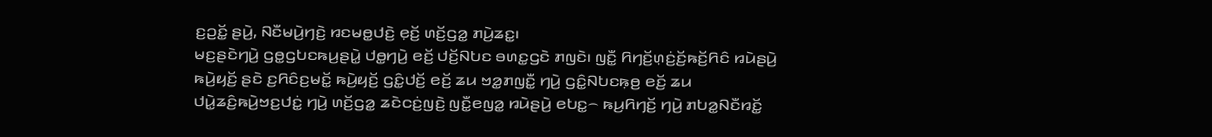ꤢ꤬ꤑꤢꤩ꤭ ꤔꤣꤧ꤬, ꤡꤢꤪꤗꤣꤧ꤬ꤚꤢꤧ꤬ ꤙꤢꤗꤥ꤭ꤓꤢꤧ꤬ ꤕ꤫ꤢꤩ꤬ ꤛꤢꤩ꤬ꤞꤤ꤭ ꤊꤣꤧ꤬ꤘꤢ꤭꤯
ꤗꤢ꤬ꤔꤢꤧꤚꤣꤧ꤬ ꤞꤥ꤭ꤞꤝꤢꤒꤣ꤬ꤔꤣꤧ꤭ ꤓꤥ꤭ꤚꤣꤧ꤬ ꤕꤢꤩ꤬ ꤓꤢꤩ꤬ꤡꤝꤢ ꤋꤛꤢ꤭ꤞꤢꤧ ꤊꤜꤢꤧ꤯ ꤜꤢꤪ꤭ ꤖꤚꤢꤩ꤬ꤛ꤫ꤢꤦ꤬ꤢꤩ꤬ꤒꤢꤩ꤬ꤖꤢꤨ ꤙꤣꤧꤔꤣꤧ꤬ ꤒꤣꤧ꤬ꤟꤢꤩ꤬ ꤔꤢꤧ ꤢ꤬ꤖꤢꤨꤢ꤬ꤗꤢꤩ꤭ ꤒꤣꤧ꤬ꤟꤢꤩ꤬ ꤞꤢꤨ꤭ꤓꤢꤩ꤬ ꤕꤢꤩ꤬ ꤘꤣ ꤠꤤ꤭ꤊꤜꤢꤪ꤭ ꤚꤣꤧ꤬ ꤞꤢꤨ꤭ꤡꤝꤢꤒ꤫ꤥ꤬ ꤕꤢꤩ꤬ ꤘꤣ ꤓꤣꤧ꤭ꤘꤢꤨ꤬ꤒꤣꤧ꤬ꤠꤢ꤬ꤓꤢꤦ꤭ ꤚꤣꤧ꤬ ꤛꤢꤩ꤬ꤞꤤ꤭ ꤘꤢꤧꤍꤢꤦ꤬ꤜꤢꤧ꤬ ꤜꤢꤪ꤭ꤕꤜꤤ꤭ ꤙꤣꤧꤔꤣꤧ꤬ ꤕꤝꤢ꤭꤮ ꤒꤣ꤬ꤖꤚꤢꤩ꤬ ꤚꤣꤧ꤬ ꤊꤝꤤ꤭ꤡꤢꤪꤙꤢꤩ꤭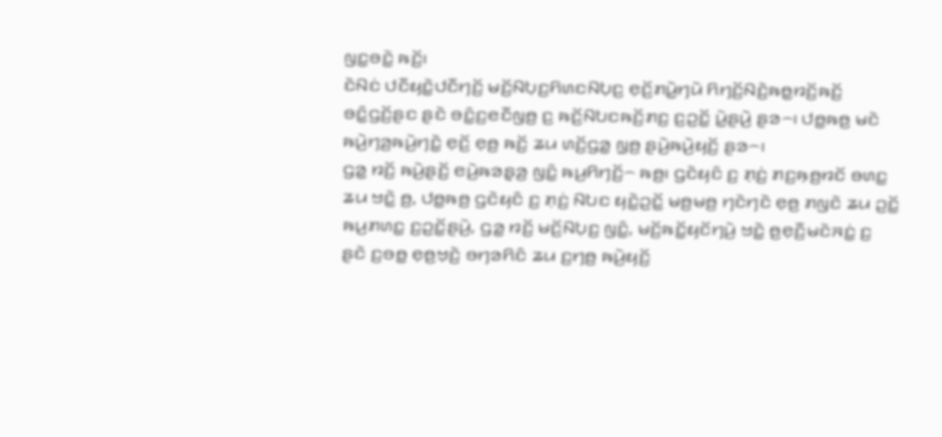ꤜꤢ꤭ꤋꤢꤧ꤭ ꤒꤢꤩ꤬꤯
ꤢꤧꤡꤢꤦ ꤓꤢꤪꤟꤢꤧ꤭ꤓꤢꤪꤚꤢꤩ꤬ ꤗꤢꤩ꤬ꤡꤝ꤫ꤢ꤬ꤖꤛꤢꤡꤝ꤫ꤢ꤬ ꤕ꤫ꤢꤩ꤬ꤊꤣꤧ꤭ꤚꤣꤧ ꤖꤚꤢꤩ꤬ꤡꤢꤧ꤬ꤒꤥ꤭ꤙꤢꤩ꤬ꤒꤢꤩ꤬ ꤋꤢꤨ꤭ꤞꤢꤩ꤬ꤔꤢ ꤔꤢꤧ ꤋꤢꤨ꤭ꤢ꤬ꤕꤢꤪꤜꤥ꤬ ꤢ꤬ ꤒꤢꤩ꤬ꤡꤝꤢꤒꤢꤩ꤬ꤊꤢ꤬ ꤢ꤬ꤑꤢꤩ꤭ ꤣꤧ꤭ꤔꤣꤧ꤬ ꤔꤤ꤮꤯ ꤓꤥ꤭ꤒꤥ꤬ ꤗꤢꤧ ꤒꤣꤧ꤬ꤚꤤ꤬ꤒꤣꤧ꤬ꤚꤢꤧ꤭ ꤕ꤫ꤢꤩ꤬ ꤕ꤫ꤥ꤬ ꤒꤢꤩ꤬ ꤘꤣ ꤛꤢꤩ꤬ꤞꤤ꤭ ꤜ꤫ꤥ꤬ ꤔꤣꤧ꤬ꤒꤣꤧ꤬ꤟꤢꤩ꤬ ꤔꤤ꤮꤯
ꤞꤤ꤭ ꤙꤢꤩ꤬ ꤒꤣꤧ꤬ꤔꤢꤩ꤬ ꤕꤣꤧ꤬ꤒꤤꤔ꤫ꤤ꤬ ꤜꤢꤨ꤭ ꤒꤣ꤬ꤖꤚꤢꤩ꤬꤮ ꤒꤥ꤬꤯ ꤞꤢꤧꤟꤢꤨ ꤢ꤬ ꤊ꤫ꤢꤦ꤬ ꤊꤢ꤬ꤒ꤫ꤥ꤬ꤙꤢꤩ ꤋꤛꤢ꤭ ꤘꤣ ꤠꤢꤧ꤭ ꤥ꤬, ꤓꤥ꤭ꤒꤥ꤬ ꤞꤢꤧꤟꤢꤨ ꤢ꤬ ꤊ꤫ꤢꤦ꤬ ꤡꤝꤢ ꤟꤢꤧ꤭ꤑꤢꤩ꤭ ꤗꤥ꤬ꤗꤥ꤬ ꤚꤢꤧꤚꤢꤧ ꤕ꤫ꤥ꤬ ꤊꤜꤢꤧ ꤘꤣ ꤑꤢꤩ꤭ ꤒꤣ꤬ꤊꤛꤢ꤭ ꤢ꤬ꤑꤢꤩ꤭ꤔꤣꤧ꤬, ꤞꤤ꤭ ꤙꤢꤩ꤬ ꤗꤢꤩ꤬ꤡꤝ꤫ꤢ꤬ ꤜꤢꤨ꤭, ꤗꤢꤩ꤬ꤒꤢꤩ꤭ꤟꤢꤩꤚꤣꤧ꤬ ꤠꤢꤧ꤭ ꤥ꤬ꤕ꤫ꤢꤪ꤬ꤗꤢꤧꤏꤢꤦ꤭ ꤢ꤬ ꤔꤢꤧ ꤢ꤬ꤋꤥ꤭ ꤕ꤫ꤥ꤬ꤠ꤫ꤢꤧ꤬ ꤋꤚꤤꤖꤢꤨ ꤘꤣ ꤢ꤬ꤚꤥ꤬ ꤒꤣꤧ꤬ꤟꤢꤩ꤬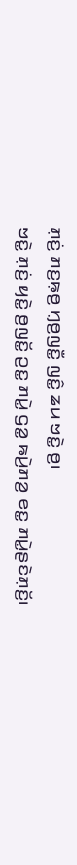ꤊ꤫ꤢꤦ꤬ ꤊꤢ꤬ꤒ꤫ꤥ꤬ ꤚ꤫ꤥ꤬ꤜꤢꤪ꤭ ꤜꤢꤨ꤭ ꤘꤣ ꤠꤢꤧ꤭ ꤥ꤬꤯
ꤠꤢꤧ꤭ ꤊ꤫ꤢꤦ꤬ ꤟꤢꤧ꤭ ꤥ꤬ꤜꤢꤩ꤭ ꤑꤢ꤭ ꤊꤣꤧ꤭ ꤞꤤ꤭ ꤒꤣꤧ꤬ꤊꤤ꤬ ꤕꤢ꤭ ꤊꤣꤧ꤭ꤔꤢꤧꤊ꤫ꤢꤩ꤬꤯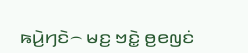ꤒꤣꤧ꤬ꤚꤢꤧ꤮ ꤗꤢ꤬ ꤠꤢꤧ꤭ ꤥ꤬ꤕꤜꤢꤦ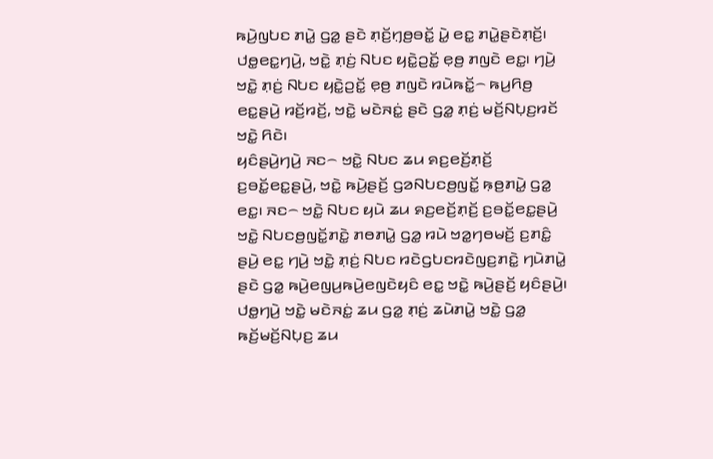ꤒꤣꤧ꤬ꤜꤝꤢ ꤊꤣꤧ꤭ ꤞꤤ꤭ ꤔꤢꤧ ꤊ꤫ꤢꤩ꤬ꤚ꤫ꤥ꤬ꤋꤢꤩ꤭ ꤣꤧ꤭ ꤕꤢ꤭ ꤊꤣꤧ꤭ꤔꤢꤧꤊ꤫ꤢꤩ꤬꤯ ꤓꤥ꤭ꤕꤢ꤭ꤚꤣꤧ꤬, ꤠꤢꤧ꤭ ꤊ꤫ꤢꤦ꤬ ꤡꤝꤢ ꤟꤢꤧ꤭ꤑꤢꤩ꤭ ꤕ꤫ꤥ꤬ ꤊꤜꤢꤧ ꤕꤢ꤭꤯ ꤚꤣꤧ꤬ ꤠꤢꤧ꤭ ꤊ꤫ꤢꤦ꤬ ꤡꤝꤢ ꤟꤢꤧ꤭ꤑꤢꤩ꤭ ꤕ꤫ꤥ꤬ ꤊꤜꤢꤧ ꤙꤣꤧꤒꤢꤩ꤭꤮ ꤒꤣ꤬ꤖꤥ꤬ ꤕꤢ꤭ꤔꤣꤧ꤬ ꤙꤢꤩ꤬ꤙꤢꤩ꤬, ꤠꤢꤧ꤭ ꤗꤢꤧꤏꤢꤦ꤭ ꤔꤢꤧ ꤞꤤ꤭ ꤊ꤫ꤢꤦ꤬ ꤗꤢꤩ꤬ꤡꤝ꤫ꤢ꤬ꤙꤢꤩ ꤠꤢꤧ꤭ ꤖꤢꤧ꤯
ꤟꤢꤨꤔꤣꤧ꤬ꤚꤣꤧ꤬ ꤏꤢ꤮ ꤠꤢꤧ꤭ ꤡꤝꤢ ꤘꤣ ꤎꤢ꤬ꤕꤢꤩ꤬ꤊ꤫ꤢꤩ꤬ ꤢ꤬ꤋꤢꤩ꤭ꤕꤢ꤭ꤔꤣꤧ꤬, ꤠꤢꤧ꤭ ꤒꤣꤧ꤬ꤔꤢꤩ꤬ ꤞꤤꤡꤝꤢꤥ꤬ꤜꤢꤩ꤭ ꤒ꤫ꤥ꤬ꤊꤣꤧ꤭ ꤞꤤ꤭ ꤕꤢ꤭꤯ ꤏꤢ꤮ ꤠꤢꤧ꤭ ꤡꤝꤢ ꤟꤣꤧ ꤘꤣ ꤎꤢ꤬ꤕꤢꤩ꤬ꤊ꤫ꤢꤩ꤬ ꤢ꤬ꤋꤢꤩ꤭ꤕꤢ꤭ꤔꤣꤧ꤬ ꤠꤢꤧ꤭ ꤡꤝꤢꤥ꤬ꤜꤢꤩ꤭ꤊꤢꤧ꤭ ꤊꤥꤊꤣꤧ꤭ ꤞꤤ꤭ ꤙꤣꤧ ꤠꤤ꤭ꤚꤥꤗꤢꤩ꤬ ꤢ꤬ꤊꤢꤨ꤭ ꤔꤣꤧ꤬ ꤕꤢ꤭ ꤚꤣꤧ꤬ ꤠꤢꤧ꤭ ꤊ꤫ꤢꤦ꤬ ꤡꤝꤢ ꤙꤢꤧꤞꤝꤢꤙꤢꤧꤜꤢ꤬ꤊꤢꤧ꤭ ꤚꤣꤧꤊꤣꤧ꤭ ꤔꤢꤧ ꤞꤤ꤭ ꤒꤣꤧ꤬ꤕꤜꤣ꤬ꤒꤣꤧ꤬ꤕꤜꤢꤧꤟꤢꤨ ꤕꤢ꤭ ꤠꤢꤧ꤭ ꤒꤣꤧ꤬ꤔꤢꤩ꤬ ꤟꤢꤨꤔꤣꤧ꤬꤯ ꤓꤥ꤭ꤚꤣꤧ꤬ ꤠꤢꤧ꤭ ꤗꤢꤧꤏꤢꤦ꤭ ꤘꤣ ꤞꤤ꤭ ꤊ꤫ꤢꤦ꤬ ꤘꤣꤧꤊꤣꤧ꤭ ꤠꤢꤧ꤭ ꤞꤤ꤭ ꤒꤢꤩ꤬ꤗꤢꤩ꤬ꤡꤝ꤫ꤢ꤬ ꤘꤣ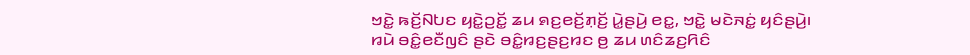ꤠꤢꤧ꤭ ꤒꤢꤩ꤬ꤡꤝꤢ ꤟꤢꤧ꤭ꤑꤢꤩ꤭ ꤘꤣ ꤎꤢ꤬ꤕꤢꤩ꤬ꤊ꤫ꤢꤩ꤬ ꤣꤧ꤭ꤔꤣꤧ꤬ ꤕꤢ꤭, ꤠꤢꤧ꤭ ꤗꤢꤧꤏꤢꤦ꤭ ꤟꤢꤨꤔꤣꤧ꤬꤯
ꤙꤣꤧ ꤋꤢꤨ꤭ꤕꤢꤪꤜꤢꤨ ꤔꤢꤧ ꤋꤢꤨ꤭ꤙꤢ꤬ꤔꤢ꤬ꤙꤢ ꤥ꤬ ꤘꤣ ꤛꤢꤨꤘꤢ꤬ꤖꤢꤨ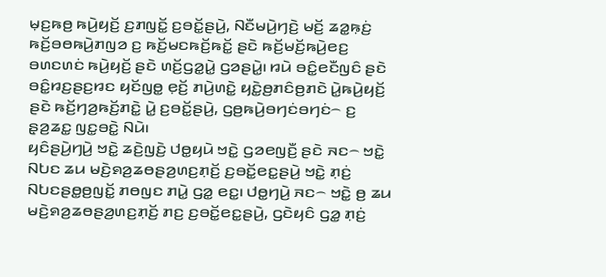ꤗ꤫ꤢ꤬ꤒꤥ꤬ ꤒꤣꤧ꤬ꤟꤢꤩ꤬ ꤢ꤬ꤊꤜꤢꤩ꤭ ꤢ꤬ꤋꤢꤩ꤭ꤔꤣꤧ꤬, ꤡꤢꤪꤗꤣꤧ꤬ꤚꤢꤧ꤬ ꤗꤢꤩ꤬ ꤘꤤ꤭ꤒ꤫ꤢꤦ꤬ ꤒꤢꤩ꤬ꤋꤥꤒꤣꤧ꤬ꤊꤜꤤ ꤢ꤬ ꤒꤢꤩ꤬ꤗꤢꤒꤢꤩ꤬ꤒꤢꤩ꤭ ꤔꤢꤧ ꤒꤢꤩ꤬ꤗꤢꤩ꤬ꤒꤣꤧ꤬ꤕꤢ꤬ ꤋꤛꤢꤛꤢꤦ ꤒꤣꤧ꤬ꤟꤢꤩ꤬ ꤔꤢꤧ ꤛꤢꤩ꤬ꤞꤤ꤭ꤣꤧ꤭ ꤞꤤꤔꤣꤧ꤭꤯ ꤙꤣꤧ ꤋꤢꤨ꤭ꤕꤢꤪꤜꤢꤨ ꤔꤢꤧ ꤋꤢꤨ꤭ꤙꤢ꤬ꤔꤢ꤬ꤙꤢ ꤟꤢꤩꤜꤥ꤭ ꤕ꤫ꤢꤩ꤬ ꤊꤣꤧ꤬ꤛꤢꤧ꤭ ꤟꤢꤧ꤭ꤥ꤬ꤊꤢꤨꤥ꤬ꤊꤢꤧ ꤣꤧ꤭ꤒꤣꤧ꤬ꤟꤢꤩ꤬ ꤔꤢꤧ ꤒꤢꤩ꤬ꤚꤤ꤬ꤒꤢꤩ꤬ꤊꤢꤧ꤭ ꤣꤧ꤭ ꤢ꤬ꤋꤢꤩ꤭ꤔꤣꤧ꤬, ꤞꤥ꤬ꤒꤣꤧ꤬ꤋꤚꤢꤦꤋꤚꤢꤦ꤮ ꤢ꤬ ꤔ꤫ꤤ꤬ꤘꤢ꤭ ꤜꤢ꤭ꤋꤢꤧ꤭ ꤡꤣꤧ꤯
ꤟꤢꤨꤔꤣꤧ꤬ꤚꤣꤧ꤬ ꤠꤢꤧ꤭ ꤘꤢꤧ꤬ꤜꤢꤧ꤬ ꤓꤥ꤭ꤟꤣꤧ ꤠꤢꤧ꤭ ꤞꤤꤕꤜꤢꤪ꤬ ꤔꤢꤧ ꤏꤢ꤮ ꤠꤢꤧ꤭ ꤡꤝꤢ ꤘꤣ ꤗꤢꤧ꤬ꤎꤤ꤬ꤘꤥꤔꤤ꤬ꤛꤢ꤬ꤊ꤫ꤢꤩ꤬ ꤢ꤬ꤋꤢꤩ꤭ꤕꤢ꤭ꤔꤣꤧ꤬ ꤠꤢꤧ꤭ ꤊ꤫ꤢꤦ꤬ ꤡꤝꤢꤔꤥ꤭ꤥ꤬ꤜꤢꤩ꤭ ꤊꤥꤜꤢ ꤊꤣꤧ꤭ ꤞꤤ꤭ ꤕꤢ꤭꤯ ꤓꤥ꤭ꤚꤣꤧ꤬ ꤏꤢ꤮ ꤠꤢꤧ꤭ ꤥ꤬ ꤘꤣ ꤗꤢꤧ꤬ꤎꤤ꤬ꤘꤥꤔꤤ꤬ꤛꤢ꤬ꤊ꤫ꤢꤩ꤬ ꤊꤢ꤬ ꤢ꤬ꤋꤢꤩ꤭ꤕꤢ꤭ꤔꤣꤧ꤬, ꤞꤢꤧꤟꤢꤨ ꤞꤤ꤭ ꤊ꤫ꤢꤦ꤬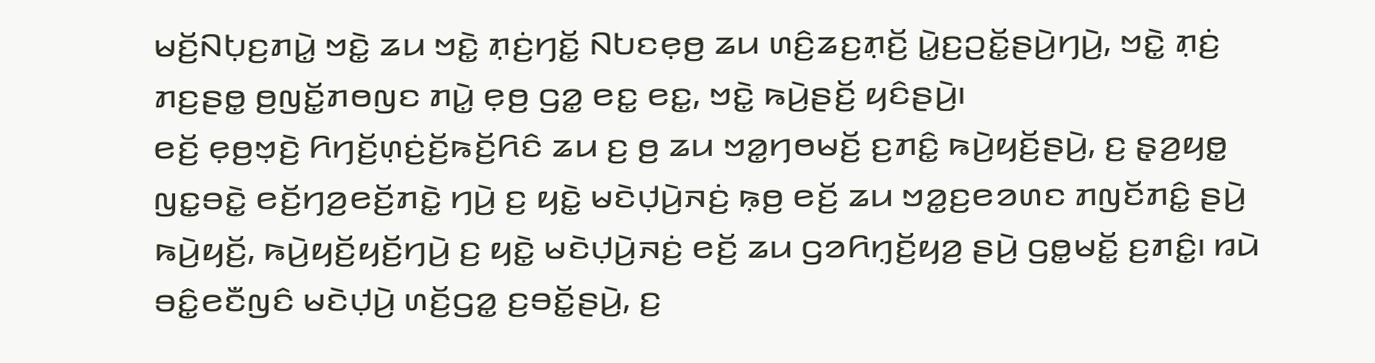ꤗꤢꤩ꤬ꤡꤝ꤫ꤢ꤬ꤊꤣꤧ꤭ ꤠꤢꤧ꤭ ꤘꤣ ꤠꤢꤧ꤭ ꤊ꤫ꤢꤦ꤬ꤚꤢꤩ꤭ ꤡꤝꤢꤕ꤫ꤥ꤬ ꤘꤣ ꤛꤢꤨ꤬ꤘꤢ꤬ꤊ꤫ꤢꤩ꤬ ꤣꤧ꤭ꤢ꤬ꤑꤢꤩ꤭ꤔꤣꤧ꤬ꤚꤣꤧ꤬, ꤠꤢꤧ꤭ ꤊ꤫ꤢꤦ꤬ ꤊꤢ꤬ꤔꤥ꤭ ꤥ꤬ꤜꤢꤩ꤭ꤊꤥꤜꤢ ꤊꤣꤧ꤭ ꤕ꤫ꤥ꤬ ꤞꤤ꤭ ꤕꤢ꤭ ꤕꤢ꤭, ꤠꤢꤧ꤭ ꤒꤣꤧ꤬ꤔꤢꤩ꤬ ꤟꤢꤨꤔꤣꤧ꤬꤯
ꤕꤢꤩ꤬ ꤕ꤫ꤥ꤬ꤠ꤫ꤢꤧ꤬ ꤖꤚꤢꤩ꤬ꤛ꤫ꤢꤦ꤬ꤢꤩ꤬ꤒꤢꤩ꤬ꤖꤢꤨ ꤘꤣ ꤢ꤬ ꤥ꤬ ꤘꤣ ꤠꤤ꤭ꤚꤥꤗꤢꤩ꤬ ꤢ꤬ꤊꤢꤨ꤭ ꤒꤣꤧ꤬ꤟꤢꤩ꤬ꤔꤣꤧ꤬, ꤢ꤬ ꤔ꤫ꤤ꤬ꤟꤥ꤭ ꤜꤢ꤭ꤋꤢꤧ꤭ ꤕꤢꤩ꤬ꤚꤤ꤬ꤕꤢꤩ꤬ꤊꤢꤧ꤭ ꤚꤣꤧ꤬ ꤢ꤬ ꤟꤢꤧ꤭ ꤗꤢꤧꤓ꤫ꤣꤧ꤬ꤏꤢꤦ꤬ ꤒ꤫ꤥ꤬ ꤕꤢꤩ꤬ ꤘꤣ ꤠꤤ꤭ꤢ꤬ꤕꤤꤛꤢ ꤊꤜꤢꤩꤊꤢꤨ꤭ ꤔꤣꤧ꤬ ꤒꤣꤧ꤬ꤟꤢꤩ꤬, ꤒꤣꤧ꤬ꤟꤢꤩ꤬ꤟꤢꤩ꤬ꤚꤣꤧ꤬ ꤢ꤬ ꤟꤢꤧ꤭ ꤗꤢꤧꤓ꤫ꤣꤧ꤬ꤏꤢꤦ꤬ ꤕꤢꤩ꤬ ꤘꤣ ꤞꤤꤖꤚ꤫ꤢꤩ꤬ꤟꤤ꤬ ꤔꤣꤧ꤬ ꤞꤥ꤭ꤗꤢꤩ꤭ ꤢ꤬ꤊꤢꤨ꤭꤯ ꤙꤣꤧ ꤋꤢꤨ꤭ꤕꤢꤪꤜꤢꤨ ꤗꤢꤧꤓ꤫ꤣꤧ꤬ ꤛꤢꤩ꤬ꤞꤤ꤭ ꤢ꤬ꤋꤢꤩ꤭ꤔꤣꤧ꤬, ꤢ꤬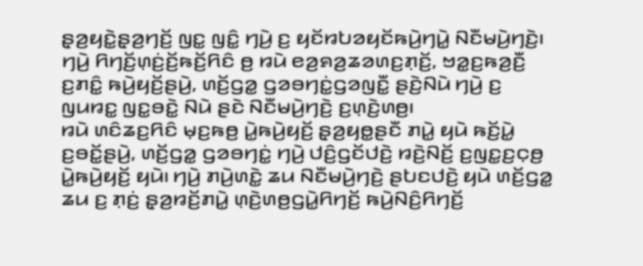ꤔ꤫ꤤ꤬ꤟꤢꤧ꤭ꤔ꤫ꤤ꤬ꤚꤢꤩ꤬ ꤜꤢ꤭ ꤜꤢꤨ꤭ ꤚꤣꤧ꤬ ꤢ꤬ ꤟꤢꤩꤙꤝꤤꤟꤢꤩꤒꤣꤧ꤬ꤚꤣꤧ꤭ ꤡꤢꤪꤗꤣꤧ꤬ꤚꤢꤧ꤬꤯
ꤚꤣꤧ꤬ ꤖꤚꤢꤩ꤬ꤛ꤫ꤢꤦ꤬ꤢꤩ꤬ꤒꤢꤩ꤬ꤖꤢꤨ ꤥ꤬ ꤙꤣꤧ ꤕꤤ꤬ꤎꤤ꤬ꤘꤤꤛꤢ꤬ꤊ꤫ꤢꤩ꤬, ꤠꤤ꤭ꤢ꤬ꤒꤤ꤬ꤢꤪ꤬ ꤢ꤬ꤊꤢꤨ꤭ ꤒꤣꤧ꤬ꤟꤢꤩ꤬ꤔꤣꤧ꤬, ꤛꤢꤩ꤬ꤞꤤ꤭ ꤞꤤꤋꤚꤢꤦ꤭ꤞꤤꤜꤢꤪ꤭ ꤔꤢꤧ꤬ꤡꤣꤧ ꤚꤣꤧ꤬ ꤢ꤬ ꤜꤣꤙꤢ꤭ ꤜꤢ꤭ꤋꤢꤧ꤭ ꤡꤣꤧ ꤔꤢꤧ ꤡꤢꤪꤗꤣꤧ꤬ꤚꤢꤧ꤬ ꤢ꤬ꤛ꤫ꤢꤧ꤬ꤛꤥ꤬꤯
ꤙꤣꤧ ꤛꤢꤨꤘꤢ꤬ꤖꤢꤨ ꤗ꤫ꤢ꤬ꤒꤥ꤬ ꤣꤧ꤭ꤒꤣꤧ꤬ꤟꤢꤩ꤬ ꤔ꤫ꤤ꤬ꤟꤥ꤭ꤔꤢꤪ ꤊꤣꤧ꤭ ꤟꤣꤧ ꤒꤢꤩ꤬ꤣꤧ꤭ ꤢ꤬ꤋꤢꤩ꤭ꤔꤣꤧ꤬, ꤛꤢꤩ꤬ꤞꤤ꤭ ꤞꤤꤋꤚꤢꤦ꤭ ꤚꤣꤧ꤬ ꤓꤢꤨ꤬ꤞꤢꤩꤓꤢꤧ꤬ ꤙꤢꤧ꤬ꤡꤢꤩ꤬ ꤢ꤬ꤜꤢ꤭ꤢ꤬ꤍ꤫ꤥ꤬ ꤣꤧ꤭ꤒꤣꤧ꤬ꤟꤢꤩ꤬ ꤟꤣꤧ꤯ ꤚꤣꤧ꤬ ꤊꤣꤧ꤬ꤛꤢꤧ꤭ ꤘꤣ ꤡꤢꤪꤗꤣꤧ꤬ꤚꤢꤧ꤬ ꤔꤝꤢꤓꤢꤧ꤬ ꤟꤣꤧ ꤛꤢꤩ꤬ꤞꤤ꤭ ꤘꤣ ꤢ꤬ ꤊ꤫ꤢꤦ꤬ ꤔ꤫ꤤ꤬ꤙꤢꤩ꤬ꤊꤣꤧ꤭ ꤛ꤫ꤢꤧ꤬ꤛꤥ꤬ꤞꤣꤧ꤭ꤖꤚꤢꤩ꤬ ꤒꤣꤧ꤬ꤡꤢꤨ꤬ꤖꤚꤢꤩ꤬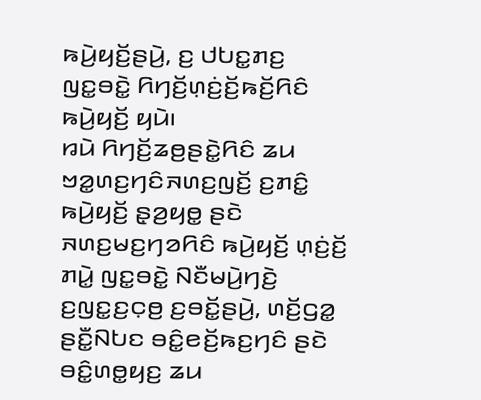ꤒꤣꤧ꤬ꤟꤢꤩ꤬ꤔꤣꤧ꤬, ꤢ꤬ ꤓꤝꤢ꤭ꤊꤢ꤬ ꤜꤢ꤭ꤋꤢꤧ꤭ ꤖꤚꤢꤩ꤬ꤛ꤫ꤢꤦ꤬ꤢꤩ꤬ꤒꤢꤩ꤬ꤖꤢꤨ ꤒꤣꤧ꤬ꤟꤢꤩ꤬ ꤟꤣꤧ꤯
ꤙꤣꤧ ꤖꤚꤢꤩ꤬ꤘꤥ꤬ꤔꤢꤧ꤭ꤖꤢꤨ ꤘꤣ ꤠꤤ꤭ꤛꤢ꤬ꤚꤢꤨꤏꤛꤢ꤬ꤜꤢꤩ꤬ ꤢ꤬ꤊꤢꤨ꤭ ꤒꤣꤧ꤬ꤟꤢꤩ꤬ ꤔ꤫ꤤ꤬ꤟꤥ꤭ ꤔꤢꤧ ꤏꤛꤢ꤬ꤗꤢ꤬ꤚꤤꤖꤢꤨ ꤒꤣꤧ꤬ꤟꤢꤩ꤬ ꤛ꤫ꤢꤦ꤬ꤢꤩ꤬ ꤊꤣꤧ꤭ ꤜꤢ꤭ꤋꤢꤧ꤭ ꤡꤢꤪꤗꤣꤧ꤬ꤚꤢꤧ꤬ ꤢ꤬ꤜꤢ꤭ꤢ꤬ꤍ꤫ꤥ꤬ ꤢ꤬ꤋꤢꤩ꤭ꤔꤣꤧ꤬, ꤛꤢꤩ꤬ꤞꤤ꤭ ꤔꤢꤪ꤭ꤡꤝꤢ ꤋꤢꤨ꤭ꤕꤢꤩ꤬ꤒꤢ꤬ꤚꤢꤨ ꤔꤢꤧ ꤋꤢꤨ꤭ꤛꤥ꤭ꤟꤢ꤬ ꤘꤣ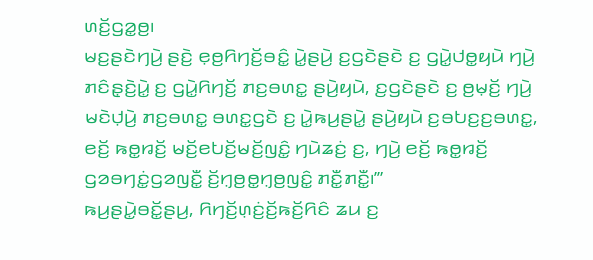ꤛꤢꤩ꤬ꤞꤤ꤭ꤥ꤬꤯
ꤗꤢ꤬ꤔꤢꤧꤚꤣꤧ꤬ ꤔꤢꤧ꤬ ꤕ꤫ꤥ꤬ꤖꤚꤢꤩ꤬ꤋꤢꤨ꤭ ꤣꤧ꤭ꤔꤣꤧ꤬ ꤢ꤬ꤞꤢꤧꤔꤢꤧ ꤢ꤬ ꤞꤣꤧ꤭ꤓꤥ꤭ꤟꤣꤧ ꤚꤣꤧ꤬ ꤊꤢꤨꤔ꤫ꤢꤧ꤬ꤣꤧ꤭ ꤢ꤬ ꤞꤣꤧ꤭ꤖꤚꤢꤩ꤬ ꤊꤢ꤬ꤋꤛꤢ꤭ ꤔꤣꤧ꤬ꤟꤣꤧ, ꤢ꤬ꤞꤢꤧꤔꤢꤧ ꤢ꤬ ꤥ꤬ꤗ꤫ꤢꤩ꤬ ꤚꤣꤧ꤬ ꤗꤢꤧꤓ꤫ꤣꤧ꤬ ꤊꤢ꤬ꤋꤛꤢ꤭ ꤋꤛꤢ꤭ꤞꤢꤧ ꤢ꤬ ꤣꤧ꤭ꤒꤣ꤬ꤔꤣꤧ꤭ ꤔꤣꤧ꤬ꤟꤣꤧ ꤢ꤬ꤋꤝꤢ꤬ꤢ꤬ꤋꤛꤢ꤭, ꤕꤢꤩ꤬ ꤒꤥ꤭ꤙꤢꤩ꤬ ꤗꤢꤩ꤬ꤕꤝꤢꤩ꤬ꤗꤢꤩ꤬ꤜꤢꤨ꤭ ꤚꤣꤧꤘꤢꤦ꤬ ꤢ꤬, ꤚꤣꤧ꤬ ꤕꤢꤩ꤬ ꤒꤥ꤭ꤙꤢꤩ꤬ ꤞꤤꤋꤚꤢꤦ꤭ꤞꤤꤜꤢꤪ꤭ ꤢꤩ꤬ꤚ꤫ꤥ꤬ꤥ꤭ꤚ꤫ꤥ꤬ꤜꤢꤨ꤭ ꤊꤢꤪ꤭ꤊꤢꤪ꤭꤯’”
ꤒꤣ꤬ꤔꤣꤧ꤭ꤋꤢꤩ꤭ꤔꤣ꤬, ꤖꤚꤢꤩ꤬ꤛ꤫ꤢꤦ꤬ꤢꤩ꤬ꤒꤢꤩ꤬ꤖꤢꤨ ꤘꤣ ꤢ꤬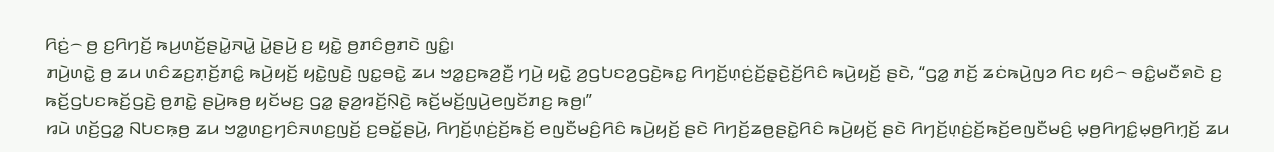ꤖꤢꤦ꤬꤮ ꤥ꤬ ꤢ꤬ꤖꤚꤢꤩ꤬ ꤒꤣ꤬ꤛꤢꤩ꤬ꤔꤣꤧ꤭ꤏꤣꤧ꤭ ꤣꤧ꤭ꤔꤣꤧ꤬ ꤢ꤬ ꤟꤢꤧ꤭ ꤥ꤬ꤊꤢꤨꤥ꤬ꤊꤢꤧ ꤜꤢꤨ꤭꤯
ꤊꤣꤧ꤬ꤛꤢꤧ꤭ ꤥ꤬ ꤘꤣ ꤛꤢꤨꤘꤢ꤬ꤊ꤫ꤢꤩ꤬ꤊꤢꤨ꤭ ꤒꤣꤧ꤬ꤟꤢꤩ꤬ ꤟꤢꤧ꤭ꤜꤢꤧ꤬ ꤜꤢ꤭ꤋꤢꤧ꤭ ꤘꤣ ꤠꤤ꤭ꤢ꤬ꤒꤤ꤬ꤢꤪ꤬ ꤚꤣꤧ꤬ ꤟꤢꤧ꤭ ꤤ꤬ꤞꤝꤢꤤ꤬ꤞꤢꤧ꤬ꤒꤢ꤭ ꤖꤚꤢꤩ꤬ꤛ꤫ꤢꤦ꤬ꤢꤩ꤬ꤔ꤫ꤢꤧ꤬ꤢꤩ꤬ꤖꤢꤨ ꤒꤣꤧ꤬ꤟꤢꤩ꤬ ꤔꤢꤧ, “ꤞꤤ꤭ ꤊꤢꤩ꤬ ꤘꤢꤦꤒꤣꤧ꤬ꤜꤤ ꤖꤢ ꤟꤢꤨ꤮ ꤋꤢꤨ꤭ꤗꤢꤪꤎꤢꤧ ꤢ꤬ ꤒꤢꤩ꤬ꤞꤝꤢꤒꤢꤩ꤬ꤞꤢꤧ꤬ ꤥ꤬ꤊꤢꤧ꤭ ꤔꤣꤧ꤬ꤒꤥ꤬ ꤟꤢꤩꤗꤢ꤬ ꤞꤤ꤭ ꤔ꤫ꤤ꤬ꤙꤢꤩ꤬ꤡ꤫ꤢꤧ꤬ ꤒꤢꤩ꤬ꤗꤢꤩ꤬ꤜꤣꤧ꤬ꤕꤜꤢꤩꤊꤢ꤬ ꤒꤥ꤬꤯”
ꤙꤣꤧ ꤛꤢꤩ꤬ꤞꤤ꤭ ꤡꤝꤢꤒ꤫ꤥ꤬ ꤘꤣ ꤠꤤ꤭ꤛꤢ꤬ꤚꤢꤨꤏꤛꤢ꤬ꤜꤢꤩ꤬ ꤢ꤬ꤋꤢꤩ꤭ꤔꤣꤧ꤬, ꤖꤚꤢꤩ꤬ꤛ꤫ꤢꤦ꤬ꤢꤩ꤬ꤒꤢꤩ꤬ ꤕꤜꤢꤪꤗꤢꤨ꤬ꤖꤢꤨ ꤒꤣꤧ꤬ꤟꤢꤩ꤬ ꤔꤢꤧ ꤖꤚꤢꤩ꤬ꤘꤥ꤬ꤔꤢꤧ꤭ꤖꤢꤨ ꤒꤣꤧ꤬ꤟꤢꤩ꤬ ꤔꤢꤧ ꤖꤚꤢꤩ꤬ꤛ꤫ꤢꤦ꤬ꤢꤩ꤬ꤒꤢꤩ꤬ꤕꤜꤢꤪꤗꤢꤨ꤬ ꤗ꤫ꤥ꤬ꤖꤚꤢꤨ꤭ꤗ꤫ꤥ꤬ꤖꤚ꤫ꤢꤩ꤬ ꤘꤣ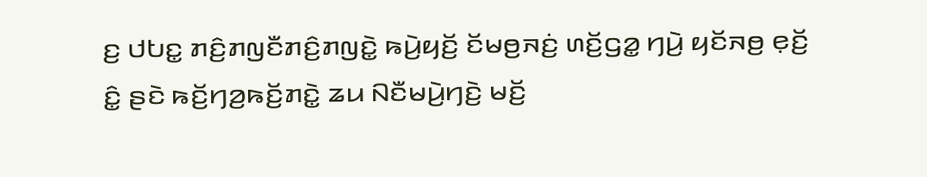ꤢ꤬ ꤓꤝꤢ꤭ ꤊꤢꤨ꤬ꤊꤜꤢꤪꤊꤢꤨ꤬ꤊꤜꤢꤧ꤭ ꤒꤣꤧ꤬ꤟꤢꤩ꤬ ꤢꤩꤗꤥ꤬ꤏꤢꤦ꤬ ꤛꤢꤩ꤬ꤞꤤ꤭ ꤚꤣꤧ꤬ ꤟꤢꤩꤏꤥ꤬ ꤕ꤫ꤢꤩ꤬ ꤢꤨ꤭ ꤔꤢꤧ ꤒꤢꤩ꤬ꤚꤤ꤬ꤒꤢꤩ꤬ꤊꤢꤧ꤭ ꤘꤣ ꤡꤢꤪꤗꤣꤧ꤬ꤚꤢꤧ꤬ ꤗꤢꤩ꤬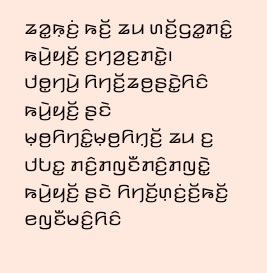ꤘꤤ꤭ꤒ꤫ꤢꤦ꤬ ꤒꤢꤩ꤬ ꤘꤣ ꤛꤢꤩ꤬ꤞꤤ꤭ꤊꤢꤨ꤭ ꤒꤣꤧ꤬ꤟꤢꤩ꤬ ꤢ꤬ꤚꤤ꤬ꤢ꤬ꤊꤢꤧ꤭꤯
ꤓꤥ꤭ꤚꤣꤧ꤬ ꤖꤚꤢꤩ꤬ꤘꤥ꤬ꤔꤢꤧ꤭ꤖꤢꤨ ꤒꤣꤧ꤬ꤟꤢꤩ꤬ ꤔꤢꤧ ꤗ꤫ꤥ꤬ꤖꤚꤢꤨ꤭ꤗ꤫ꤥ꤬ꤖꤚ꤫ꤢꤩ꤬ ꤘꤣ ꤢ꤬ ꤓꤝꤢ꤭ ꤊꤢꤨ꤬ꤊꤜꤢꤪꤊꤢꤨ꤬ꤊꤜꤢꤧ꤭ ꤒꤣꤧ꤬ꤟꤢꤩ꤬ ꤔꤢꤧ ꤖꤚꤢꤩ꤬ꤛ꤫ꤢꤦ꤬ꤢꤩ꤬ꤒꤢꤩ꤬ ꤕꤜꤢꤪꤗꤢꤨ꤬ꤖꤢꤨ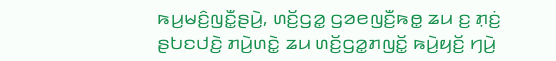ꤒꤣ꤬ꤗꤢꤨ꤬ꤜꤢꤪ꤭ꤔꤣꤧ꤬, ꤛꤢꤩ꤬ꤞꤤ꤭ ꤞꤤꤕꤜꤢꤪ꤬ꤒꤥ꤭ ꤘꤣ ꤢ꤬ ꤊ꤫ꤢꤦ꤬ ꤔꤝꤢꤓꤢꤧ꤬ ꤊꤣꤧ꤬ꤛꤢꤧ꤭ ꤘꤣ ꤛꤢꤩ꤬ꤞꤤ꤭ꤊꤜꤢꤩ꤭ ꤒꤣꤧ꤬ꤟꤢꤩ꤬ ꤚꤣꤧ꤬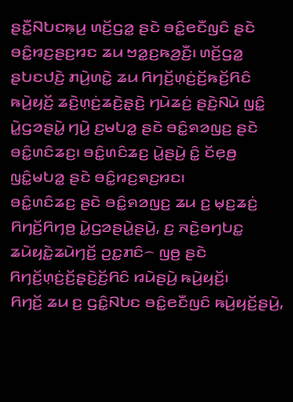ꤔꤢꤪ꤭ꤡꤝꤢꤒ꤫ꤣ꤬ ꤛꤢꤩ꤬ꤞꤤ꤭ ꤔꤢꤧ ꤋꤢꤨ꤭ꤕꤢꤪꤜꤢꤨ ꤔꤢꤧ ꤋꤢꤨ꤭ꤙꤢ꤬ꤔꤢ꤬ꤙꤢ ꤘꤣ ꤠꤤ꤭ꤢ꤬ꤒꤤ꤬ꤢꤪ꤬꤯ ꤛꤢꤩ꤬ꤞꤤ꤭ ꤔꤝꤢꤓꤢꤧ꤬ ꤊꤣꤧ꤬ꤛꤢꤧ꤭ ꤘꤣ ꤖꤚꤢꤩ꤬ꤛ꤫ꤢꤦ꤬ꤢꤩ꤬ꤒꤢꤩ꤬ꤖꤢꤨ ꤒꤣꤧ꤬ꤟꤢꤩ꤬ ꤘꤢꤧ꤬ꤛ꤫ꤢꤦ꤬ꤘꤢꤧ꤬ꤔ꤫ꤢꤧ꤬ ꤚꤣꤧꤘꤢꤦ꤬ ꤔꤢꤧ꤬ꤡꤣꤧ ꤜꤢꤨ꤭ ꤣꤧ꤭ꤞꤤꤔꤣꤧ꤭ ꤚꤣꤧ꤬ ꤢ꤬ꤗꤝꤤ꤭ ꤔꤢꤧ ꤋꤢꤨ꤭ꤎꤤꤜꤢ꤬ ꤔꤢꤧ ꤋꤢꤨ꤭ꤛꤢꤨꤘꤢ꤬꤯ ꤋꤢꤨ꤭ꤛꤢꤨꤘꤢ꤬ ꤣꤧ꤭ꤔꤣꤧ꤬ ꤢꤨ꤭ ꤢꤩꤕ꤫ꤥ꤬ ꤜꤢꤨ꤭ꤗꤝꤤ꤭ ꤔꤢꤧ ꤋꤢꤨ꤭ꤙꤢ꤬ꤎꤢ꤬ꤙꤢ꤯
ꤋꤢꤨ꤭ꤛꤢꤨꤘꤢ꤬ ꤔꤢꤧ ꤋꤢꤨ꤭ꤎꤤꤜꤢ꤬ ꤘꤣ ꤢ꤬ ꤗ꤫ꤢ꤬ꤘꤢꤦ꤬ ꤖꤚꤢꤩ꤬ꤖꤚꤥ꤬ ꤣꤧ꤭ꤞꤤꤔꤣꤧ꤭ꤔꤣꤧ꤬, ꤢ꤬ ꤏꤢꤧ꤬ꤋꤚꤝꤢ꤭ ꤘꤣꤧꤟꤢꤧ꤭ꤘꤣꤧꤚꤢꤩ꤬ ꤑꤢ꤭ꤊꤢꤨ꤮ ꤜꤥ꤬ ꤔꤢꤧ ꤖꤚꤢꤩ꤬ꤛ꤫ꤢꤦ꤬ꤢꤩ꤬ꤔ꤫ꤢꤧ꤬ꤢꤩ꤬ꤖꤢꤨ ꤙꤣꤧꤔꤣꤧ꤬ ꤒꤣꤧ꤬ꤟꤢꤩ꤬꤯
ꤖꤚꤢꤩ꤬ ꤘꤣ ꤢ꤬ ꤞꤢꤨ꤭ꤡꤝꤢ ꤋꤢꤨ꤭ꤕꤢꤪꤜꤢꤨ ꤒꤣꤧ꤬ꤟꤢꤩ꤬ꤔꤣꤧ꤬,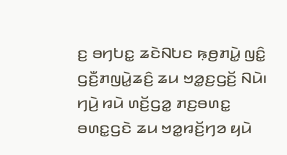ꤢ꤬ ꤋꤚꤝꤢ꤭ ꤘꤢꤧꤡꤝꤢ ꤒ꤫ꤥ꤬ꤊꤣꤧ꤭ ꤜꤢꤨ꤭ ꤞꤢꤪ꤬ꤊꤜꤣꤧ꤭ꤘꤢꤨ꤬ ꤘꤣ ꤠꤤ꤭ꤢ꤬ꤞꤢꤩ꤬ ꤡꤣꤧ꤯ ꤚꤣꤧ꤬ ꤙꤣꤧ ꤛꤢꤩ꤬ꤞꤤ꤭ ꤊꤢ꤬ꤋꤛꤢ꤭ ꤋꤛꤢ꤭ꤞꤢꤧ ꤘꤣ ꤠꤤ꤭ꤙꤢꤩ꤬ꤚꤤ ꤟꤣꤧ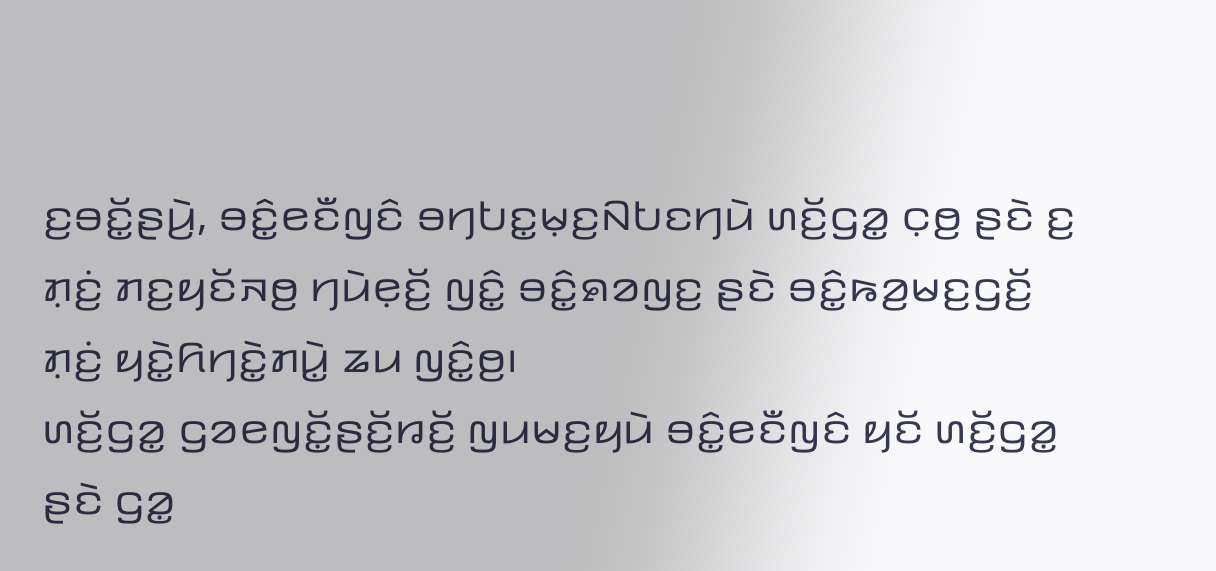ꤢ꤬ꤋꤢꤩ꤭ꤔꤣꤧ꤬, ꤋꤢꤨ꤭ꤕꤢꤪꤜꤢꤨ ꤋꤚꤝꤢ꤭ꤗ꤫ꤢ꤬ꤡꤝꤢꤚꤣꤧ ꤛꤢꤩ꤬ꤞꤤ꤭ ꤍ꤫ꤥ꤬ ꤔꤢꤧ ꤢ꤬ ꤊ꤫ꤢꤦ꤬ ꤊꤢ꤬ꤟꤢꤩꤏꤥ꤬ ꤚꤣꤧꤕ꤫ꤢꤩ꤬ ꤜꤢꤨ꤭ ꤋꤢꤨ꤭ꤎꤤꤜꤢ꤬ ꤔꤢꤧ ꤋꤢꤨ꤭ꤒꤤ꤬ꤗꤢ꤬ꤞꤢꤩ꤬ ꤊ꤫ꤢꤦ꤬ ꤟꤢꤧ꤭ꤖꤚꤢꤧ꤭ꤊꤣꤧ꤭ ꤘꤣ ꤜꤢꤨ꤭ꤥ꤬꤯
ꤛꤢꤩ꤬ꤞꤤ꤭ ꤞꤤꤕꤜꤢꤩ꤭ꤔꤢꤩ꤬ꤙꤢꤩ꤬ ꤜꤣꤗꤢ꤬ꤟꤣꤧ ꤋꤢꤨ꤭ꤕꤢꤪꤜꤢꤨ ꤟꤢꤩ ꤛꤢꤩ꤬ꤞꤤ꤭ ꤔꤢꤧ ꤞꤤ꤭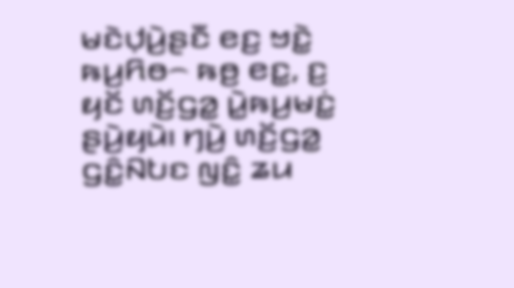ꤗꤢꤧꤓ꤫ꤣꤧ꤬ꤔꤢꤪ ꤕꤢ꤬ ꤠꤢꤧ꤭ ꤒꤣ꤬ꤖꤥ꤮ ꤒꤥ꤬ ꤕꤢ꤭, ꤢ꤬ ꤟꤢꤩ ꤛꤢꤩ꤬ꤞꤤ꤭ ꤣꤧ꤭ꤒꤣ꤬ꤗꤢꤦ꤭ ꤔꤣꤧ꤬ꤟꤣꤧ꤯ ꤚꤣꤧ꤬ ꤛꤢꤩ꤬ꤞꤤ꤭ ꤞꤢꤨ꤭ꤡꤝꤢ ꤜꤢꤨ꤭ ꤘꤣ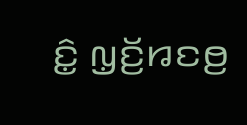ꤢꤨ꤭ ꤜ꤫ꤢꤩ꤬ꤙꤢꤥ꤬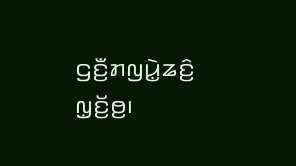ꤞꤢꤪ꤬ꤊꤜꤣꤧ꤭ꤘꤢꤨ꤬ ꤜ꤫ꤢꤩ꤬ꤥ꤬꤯